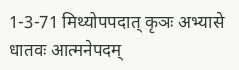1-3-71 मिथ्योपपदात् कृञः अभ्यासे धातवः आत्मनेपदम्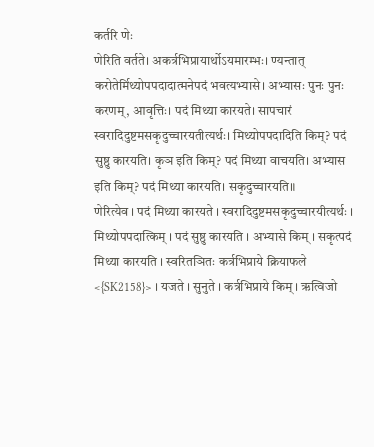कर्तरि णेः
णेरिति वर्तते। अकर्त्रभिप्रायार्थोऽयमारम्भः। ण्यन्तात् करोतेर्मिथ्योपपदादात्मनेपदं भवत्यभ्यासे। अभ्यासः पुनः पुनः करणम्, आवृत्तिः। पदं मिथ्या कारयते। सापचारं स्वरादिदुष्टमसकृदुच्चारयतीत्यर्थः। मिथ्योपपदादिति किम्? पदं सुष्ठु कारयति। कृञ इति किम्? पदं मिथ्या वाचयति। अभ्यास इति किम्? पदं मिथ्या कारयति। सकृदुच्चारयति॥
णेरित्येव । पदं मिथ्या कारयते । स्वरादिदुष्टमसकृदुच्चारयीत्यर्थः । मिथ्योपपदात्किम् । पदं सुष्ठु कारयति । अभ्यासे किम् । सकृत्पदं मिथ्या कारयति । स्वरितञितः कर्त्रभिप्राये क्रियाफले <{SK2158}> । यजते । सुनुते । कर्त्रभिप्राये किम् । ऋत्विजो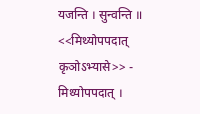यजन्ति । सुन्वन्ति ॥
<<मिथ्योपपदात् कृञोऽभ्यासे>> - मिथ्योपपदात् ।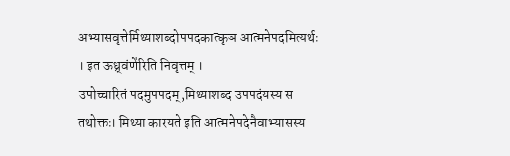अभ्यासवृत्तेर्मिथ्याशब्दोपपदकात्कृञ आत्मनेपदमित्यर्थः । इत ऊध्र्वंणे॑रिति निवृत्तम् ।
उपोच्चारितं पदमुपपदम्,मिथ्याशब्द उपपदंयस्य स तथोक्तः। मिथ्या कारयते इति आत्मनेपदेनैवाभ्यासस्य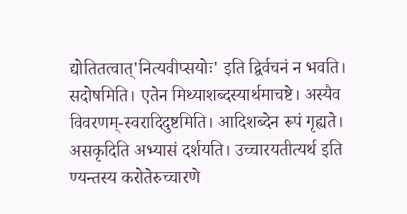द्योतितत्वात्'नित्यवीप्सयोः' इति द्विर्वचनं न भवति। सदोषमिति। एतेन मिथ्याशब्दस्यार्थमाचष्टे। अस्यैव विवरणम्-स्वरादिदुष्टमिति। आदिशब्देन रूपं गृह्यते। असकृदिति अभ्यासं दर्शयति। उच्चारयतीत्यर्थ इति ण्यन्तस्य करोतेरुच्चारणे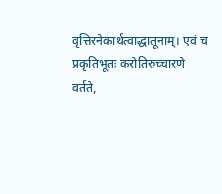वृत्तिरनेकार्थत्वाद्धातूनाम्। एवं च प्रकृतिभूतः करोतिरुच्चारणे वर्तते,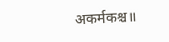अकर्मकश्च॥